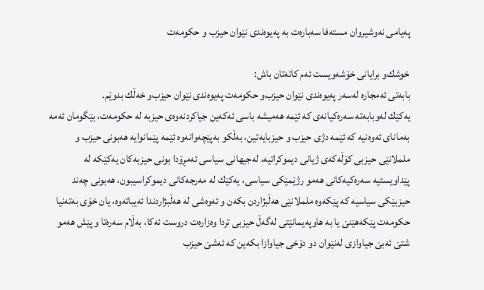په‌یامی‌ نه‌وشیروان مسته‌فا سه‌باره‌ت به‌ په‌یوه‌ندی‌ نێوان حیزب و حكومه‌ت

خوشك‌و برایانی‌ خۆشه‌ویست ئه‌م كاته‌تان باش:
بابه‌تی‌ ئه‌مجاره‌ له‌سه‌ر په‌یوه‌ندی‌ نێوان حیزب‌و حكومه‌ت په‌یوه‌ندی‌ نێوان حیزب‌و خه‌ڵك بدوێم.
یه‌كێك له‌وبابه‌ته‌ سه‌ره‌كیانه‌ی‌ كه‌ ئێمه‌ هه‌میشه‌ باسی‌ ئه‌كه‌ین جیاكردنه‌وه‌ی‌ حیزبه‌ له‌ حكومه‌ت، بێگومان ئه‌مه‌ به‌مانای‌ ئه‌وه‌نیه‌ كه‌ ئێمه‌ دژی‌ حیزب ‌و حیزبایه‌تین، به‌ڵكو به‌پێچه‌وانه‌وه‌ ئێمه‌ پێمانوایه‌ هه‌بونی‌ حیزب ‌و ململانێی‌ حیزبی‌ كۆڵه‌كه‌ی‌ ژیانی‌ دیموكراتیه‌، له‌جیهانی‌ سیاسی‌ ئه‌مڕۆدا بونی‌ حیزبه‌كان یه‌كێكه‌ له‌ پێداویستیه‌ سه‌ره‌كیه‌كانی‌ هه‌مو رژێمێكی‌ سیاسی‌، یه‌كێك له‌ مه‌رجه‌كانی‌ دیموكراسیبون، هه‌بونی‌ چه‌ند حیزبێكی‌ سیاسیه‌ كه‌ پێكه‌وه‌ ململانێی‌ هه‌ڵبژاردن بكه‌ن ‌و ئه‌وه‌شی‌ له‌ هه‌ڵبژاردندا ئه‌یباته‌وه‌، یان خۆی‌ به‌ته‌نیا حكومه‌ت پێكه‌هێنێ یا به‌ هاوپه‌یمانێتی‌ له‌گه‌ڵ حیزبی‌ تردا وه‌زاره‌ت دروست ئه‌كا، به‌ڵام سه‌ره‌تا و پێش هه‌مو شتێ ئه‌بێ‌ جیاوازی‌ له‌نێوان دو دۆخی‌ جیاوازا بكه‌ین كه‌ ئه‌شێ‌ حیزب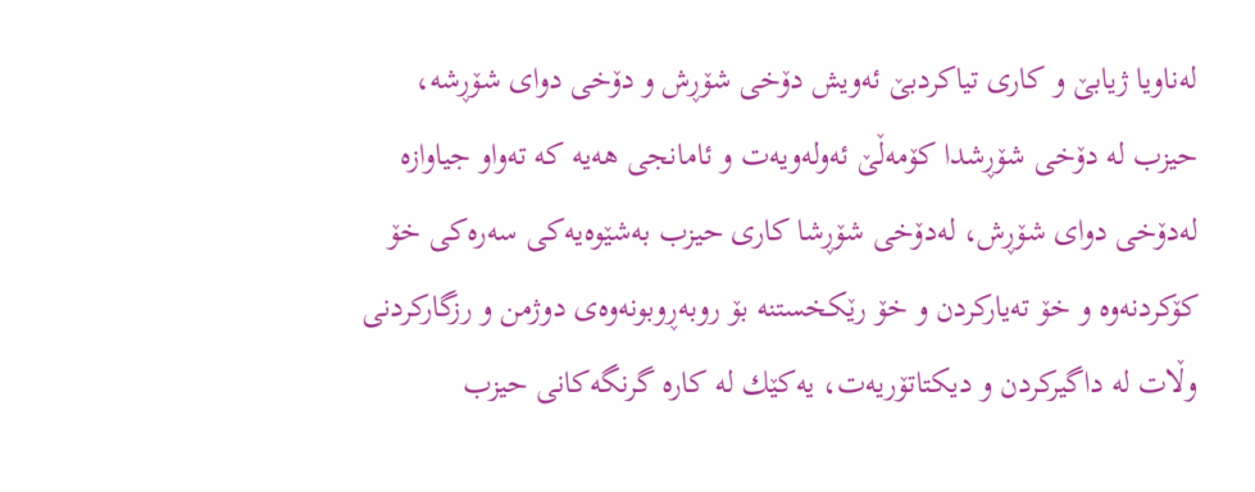له‌ناویا ژیابێ ‌و كاری تیاكردبێ ئه‌ویش دۆخی‌ شۆڕش ‌و دۆخی‌ دوای‌ شۆڕشه‌، حیزب له‌ دۆخی‌ شۆڕشدا كۆمه‌ڵێ ئه‌وله‌ویه‌ت ‌و ئامانجی‌ هه‌یه‌ كه‌ ته‌واو جیاوازه‌ له‌دۆخی‌ دوای‌ شۆڕش، له‌دۆخی‌ شۆڕشا كاری‌ حیزب به‌شێوه‌یه‌كی‌ سه‌ره‌كی‌ خۆ كۆكردنه‌وه‌ و خۆ ته‌یاركردن ‌و خۆ رێكخستنه‌ بۆ روبه‌ڕوبونه‌وه‌ی‌ دوژمن ‌و رزگاركردنی‌ وڵات له‌ داگیركردن ‌و دیكتاتۆریه‌ت، یه‌كێك له‌ كاره‌ گرنگه‌كانی‌ حیزب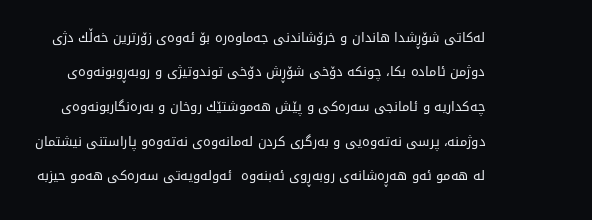له‌كاتی‌ شۆڕشدا هاندان ‌و خرۆشاندنی‌ جه‌ماوه‌ره‌ بۆ ئه‌وه‌ی‌ زۆرترین خه‌ڵك دژی‌ دوژمن ئاماده‌ بكا، چونكه‌ دۆخی‌ شۆڕش دۆخی‌ توند‌وتیژی‌ ‌و روبه‌ڕوبونه‌وه‌ی‌ چه‌كداریه‌ ‌و ئامانجی‌ سه‌ره‌كی‌ ‌و پێش هه‌موشتێك روخان ‌و به‌ره‌نگاربونه‌وه‌ی‌ دوژمنه‌، پرسی‌ نه‌ته‌وه‌یی ‌و به‌رگری‌ كردن له‌مانه‌وه‌ی‌ نه‌ته‌وه‌و پاراستنی‌ نیشتمان له‌ هه‌مو ئه‌و هه‌ڕه‌شانه‌ی‌ روبه‌ڕوی‌ ئه‌بنه‌وه‌  ئه‌وله‌ویه‌تی‌ سه‌ره‌كی‌ هه‌مو حیزبه‌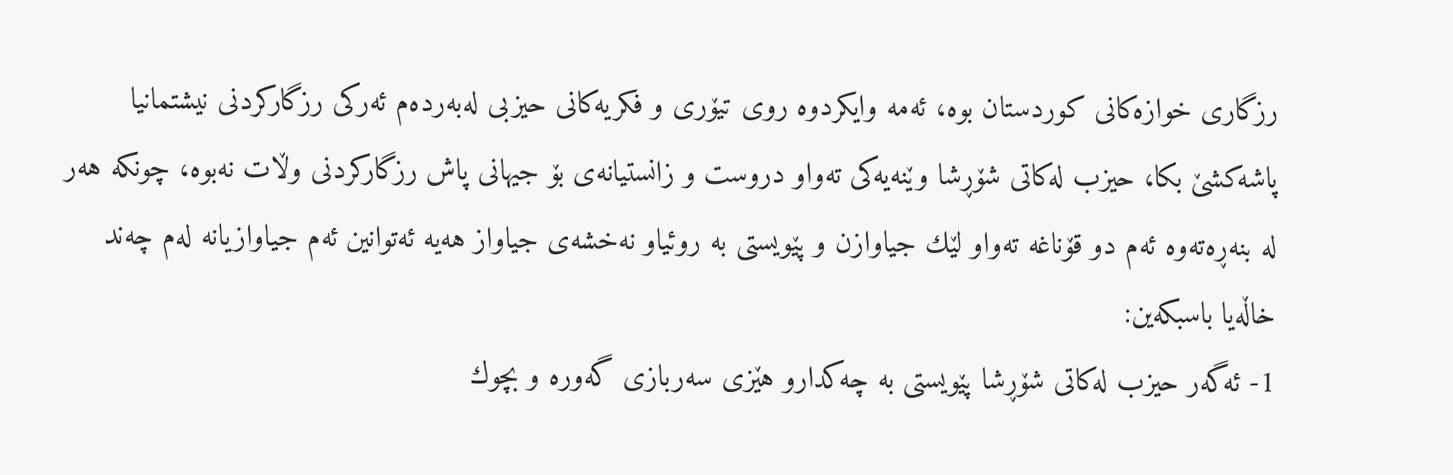رزگاری‌ خوازه‌كانی‌ كوردستان بوه‌، ئه‌مه‌ وایكردوه‌ روی‌ تیۆری‌ ‌و فكریه‌كانی‌ حیزبی‌ له‌به‌رده‌م ئه‌ركی‌ رزگاركردنی‌ نیشتمانیا پاشه‌كشێ بكا، حیزب له‌كاتی‌ شۆڕشا وێنه‌یه‌كی‌ ته‌واو دروست ‌و زانستیانه‌ی‌ بۆ جیهانی‌ پاش رزگاركردنی‌ وڵات نه‌بوه‌، چونكه‌ هه‌ر له‌ بنه‌ڕه‌ته‌وه‌ ئه‌م دو قۆناغه‌ ته‌واو لێك جیاوازن ‌و پێویستی‌ به‌ روئیا‌و نه‌خشه‌ی‌ جیاواز هه‌یه‌ ئه‌توانین ئه‌م جیاوازیانه‌ له‌م چه‌ند خاڵه‌یا باسبكه‌ین:
1- ئه‌گه‌ر حیزب له‌كاتی‌ شۆڕشا پێویستی‌ به‌ چه‌كدار‌و هێزی‌ سه‌ربازی‌ گه‌وره‌ و بچوك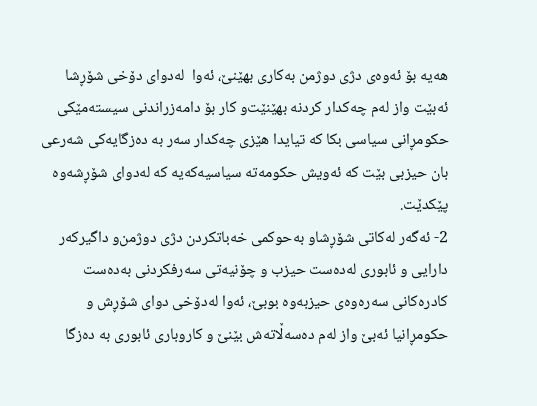هه‌یه‌ بۆ ئه‌وه‌ی‌ دژی‌ دوژمن به‌كاری‌ بهێنێ، ئه‌وا  له‌دوای‌ دۆخی‌ شۆڕشا ئه‌بێت واز له‌م چه‌كدار كردنه‌ بهێنێت‌و كار بۆ دامه‌زراندنی‌ سیسته‌مێكی‌ حكومڕانی‌ سیاسی‌ بكا كه‌ تیایدا هێزی‌ چه‌كدار سه‌ر به‌ ده‌زگایه‌كی‌ شه‌رعی بان حیزبی‌ بێت كه‌ ئه‌ویش حكومه‌ته‌ سیاسیه‌كه‌یه‌ كه‌ له‌دوای‌ شۆڕشه‌وه‌ پێكدێت.
2- ئه‌گه‌ر له‌كاتی‌ شۆڕشا‌و به‌حوكمی‌ خه‌باتكردن دژی‌ دوژمن‌و داگیركه‌ر دارایی ‌و ئابوری‌ له‌ده‌ست حیزب ‌و چۆنیه‌تی‌ سه‌رفكردنی‌ به‌ده‌ست كادره‌كانی‌ سه‌ره‌وه‌ی‌ حیزبه‌وه‌ بوبێ، ئه‌وا له‌دۆخی‌ دوای‌ شۆڕش ‌و حكومڕانیا ئه‌بێ واز له‌م ده‌سه‌ڵاته‌ش بێنێ ‌و كاروباری‌ ئابوری‌ به‌ ده‌زگا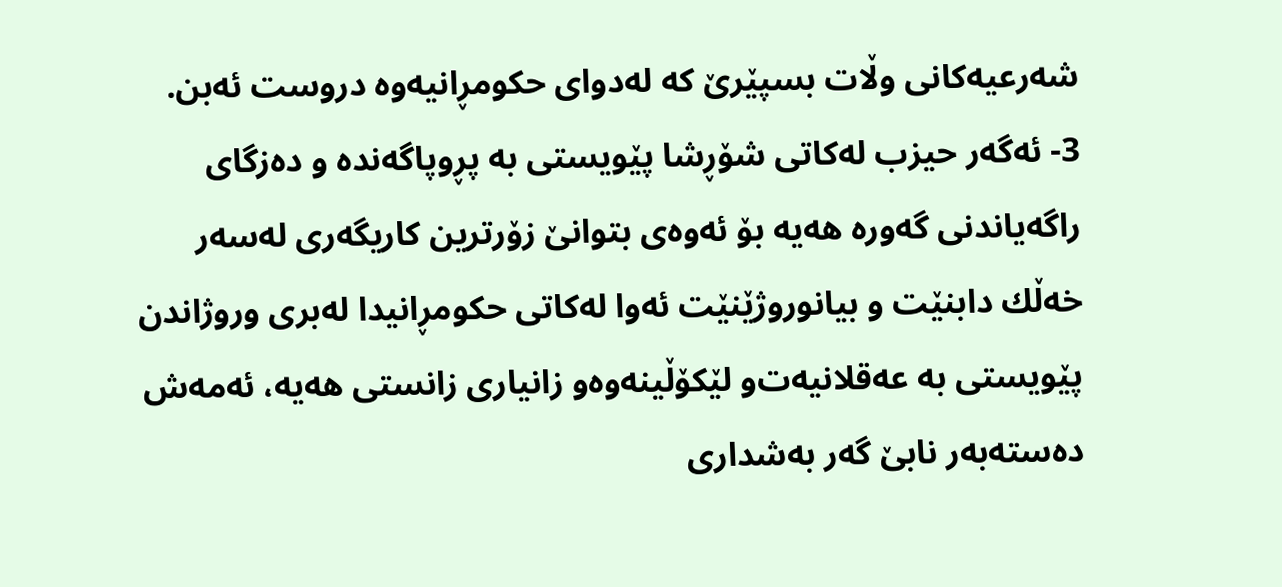شه‌رعیه‌كانی‌ وڵات بسپێرێ كه‌ له‌دوای‌ حكومڕانیه‌وه‌ دروست ئه‌بن.
3- ئه‌گه‌ر حیزب له‌كاتی‌ شۆڕشا پێویستی‌ به‌ پڕوپاگه‌نده‌ و ده‌زگای‌ راگه‌یاندنی‌ گه‌وره‌ هه‌یه‌ بۆ ئه‌وه‌ی‌ بتوانێ‌ زۆرترین كاریگه‌ری‌ له‌سه‌ر خه‌ڵك دابنێت ‌و بیانوروژێنێت ئه‌وا له‌كاتی‌ حكومڕانیدا له‌بری‌ وروژاندن پێویستی‌ به‌ عه‌قلانیه‌ت‌و لێكۆڵینه‌وه‌و زانیاری‌ زانستی‌ هه‌یه‌، ئه‌مه‌ش ده‌سته‌به‌ر نابێ گه‌ر به‌شداری‌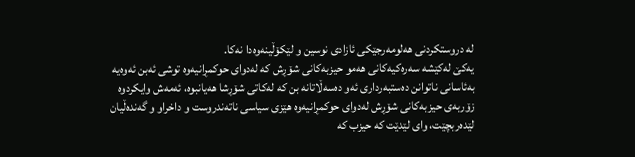له‌ دروستكردنی‌ هه‌لومه‌رجێكی‌ ئازادی‌ نوسین ‌و لێكۆڵینه‌وه‌دا نه‌كا.
یه‌كێ له‌كێشه‌ سه‌ره‌كیه‌كانی‌ هه‌مو حیزبه‌كانی‌ شۆڕش كه‌ له‌دوای‌ حوكمڕانیه‌وه‌ توشی‌ ئه‌بن ئه‌وه‌یه‌ به‌ئاسانی‌ ناتوانن ده‌ستبه‌رداری‌ ئه‌و ده‌سه‌ڵاتانه‌ بن كه‌ له‌كاتی‌ شۆڕشا هه‌یانبوه‌، ئه‌مه‌ش وایكردوه‌ زۆربه‌ی‌ حیزبه‌كانی‌ شۆڕش له‌دوای‌ حوكمڕانیه‌وه‌ هێزی‌ سیاسی‌ ناته‌ندروست ‌و داخرا‌و و گه‌نده‌ڵیان لێده‌ربچێت، وای لێدێت كه‌ حیزب كه‌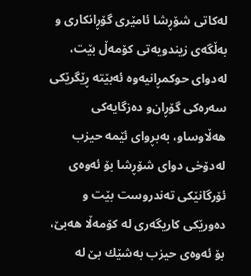له‌كاتی‌ شۆڕشا ئامێری‌ گۆڕانكاری‌ ‌و به‌ڵگه‌ی‌ زیندویه‌تی‌ كۆمه‌ڵ بێت، له‌دوای‌ حوكمڕانیه‌وه‌ ئه‌بێته‌ ڕێگرێكی‌ سه‌ره‌كی‌ گۆڕان‌و ده‌زگایه‌كی‌ هه‌ڵاوسا‌و، به‌بڕوای‌ ئێمه‌ حیزب له‌دۆخی‌ دوای‌ شۆڕشا بۆ ئه‌وه‌ی‌ ئۆرگانێكی‌ ته‌ندروست بێت و ده‌ورێكی‌ كاریگه‌ری‌ له‌ كۆمه‌ڵا هه‌بێ، بۆ ئه‌وه‌ی‌ حیزب به‌شێك بێ له‌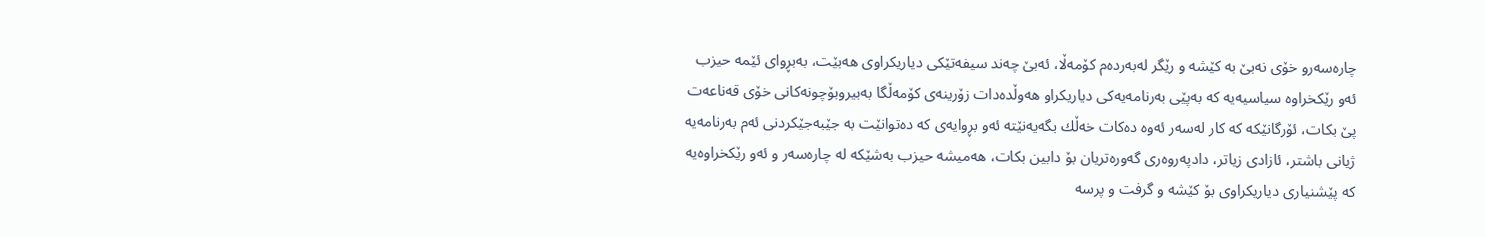چاره‌سه‌رو خۆی‌ نه‌بێ‌ به‌ كێشه‌ و رێگر له‌به‌رده‌م كۆمه‌ڵا، ئه‌بێ چه‌ند سیفه‌تێكی‌ دیاریكراوی‌ هه‌بێت، به‌بڕوای‌ ئێمه‌ حیزب ئه‌و رێكخراوه‌ سیاسیه‌یه‌ كه‌ به‌پێی‌ به‌رنامه‌یه‌كی‌ دیاریكراو هه‌وڵده‌دات زۆرینه‌ی‌ كۆمه‌ڵگا به‌بیروبۆچونه‌كانی‌ خۆی‌ قه‌ناعه‌ت پێ‌ بكات، ئۆرگانێكه‌ كه‌ كار له‌سه‌ر ئه‌وه‌ ده‌كات خه‌ڵك بگه‌یه‌نێته‌ ئه‌و بڕوایه‌ی‌ كه‌ ده‌توانێت به‌ جێبه‌جێكردنی‌ ئه‌م به‌رنامه‌یه‌ ژیانی‌ باشتر، ئازادی‌ زیاتر، دادپه‌روه‌ری‌ گه‌وره‌تریان بۆ دابین بكات، هه‌میشه‌ حیزب به‌شێكه‌ له‌ چاره‌سه‌ر و ئه‌و رێكخراوه‌یه‌ كه‌ پێشنیاری‌ دیاریكراوی‌ بۆ كێشه‌ و گرفت و پرسه‌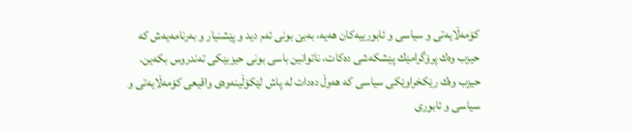كۆمه‌ڵایه‌تی‌ و سیاسی و ئابورییه‌كان هه‌یه‌، به‌بێ‌ بونی‌ ئه‌م دید و پێشنیار و به‌رنامه‌یه‌ش كه‌ حیزب وه‌ك پرۆگرامێك پێشكه‌شی‌ ده‌كات، ناتوانین باسی‌ بونی‌ حیزبێكی‌ ته‌ندروس بكه‌ین.
حیزب وه‌ك رێكخراوێكی‌ سیاسی‌ كه‌ هه‌وڵ ده‌دات له‌ پاش لێكۆڵینه‌وه‌ی‌ واقیعی‌ كۆمه‌ڵایه‌تی‌ و سیاسی‌ و ئابوری‌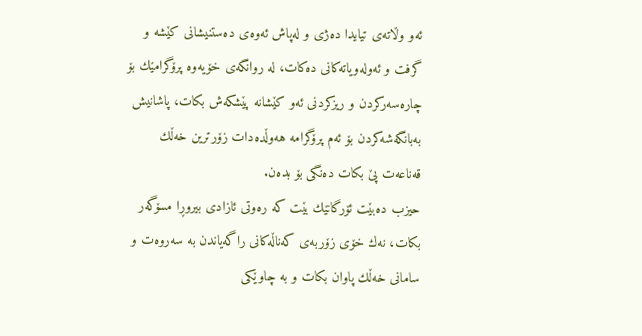ئه‌و وڵاته‌ی‌ تیایدا ده‌ژی‌ و له‌پاش ئه‌وه‌ی‌ ده‌ستنیشانی‌ كێشه‌ و گرفت و ئه‌وله‌ویاته‌كانی‌ ده‌كات، له‌ روانگه‌ی‌ خۆیه‌وه‌ پرۆگرامێك بۆ چاره‌سه‌ركردن و ریزكردنی‌ ئه‌و كێشانه‌ پێشكه‌ش بكات، پاشانیش به‌بانگه‌شه‌كردن بۆ ئه‌م پرۆگرامه‌ هه‌وڵده‌دات زۆرترین خه‌ڵك قه‌ناعه‌ت پێ‌ بكات ده‌نگی‌ بۆ بده‌ن.
حیزب ده‌بێت ئۆرگانێك بێت كه‌ ره‌وتی‌ ئازادی‌ بیروڕا مسۆگه‌ر بكات، نه‌ك خۆی‌ زۆربه‌ی‌ كه‌ناڵه‌كانی‌ راگه‌یاندن به‌ سه‌روه‌ت و سامانی‌ خه‌ڵك پاوان بكات و به‌ چاوێكی‌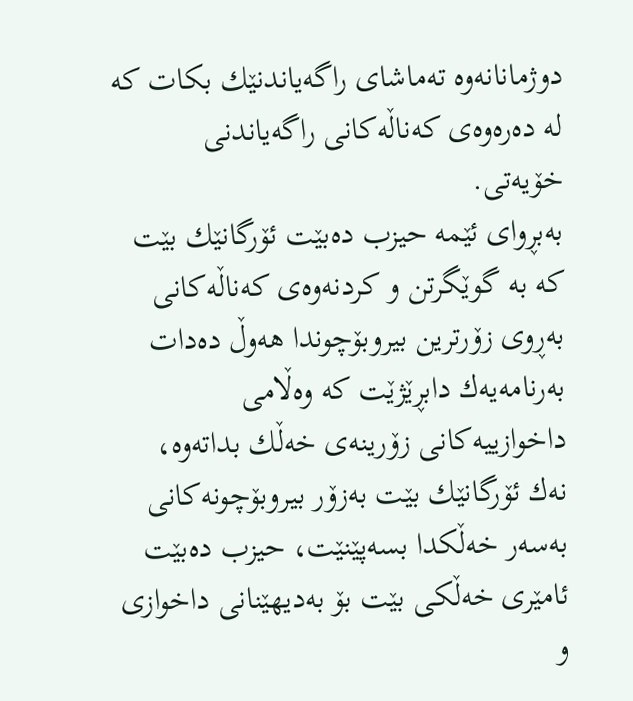دوژمانانه‌وه‌ ته‌ماشای‌ راگه‌یاندنێك بكات كه‌ له‌ ده‌ره‌وه‌ی‌ كه‌ناڵه‌كانی‌ راگه‌یاندنی‌ خۆیه‌تی‌.
به‌بڕوای‌ ئێمه‌ حیزب ده‌بێت ئۆرگانێك بێت كه‌ به‌ گوێگرتن و كردنه‌وه‌ی‌ كه‌ناڵه‌كانی‌ به‌ڕوی‌ زۆرترین بیروبۆچوندا هه‌وڵ ده‌دات به‌رنامه‌یه‌ك دابڕێژێت كه‌ وه‌ڵامی‌ داخوازییه‌كانی‌ زۆرینه‌ی‌ خه‌ڵك بداته‌وه‌، نه‌ك ئۆرگانێك بێت به‌زۆر بیروبۆچونه‌كانی‌ به‌سه‌ر خه‌ڵكدا بسه‌پێنێت، حیزب ده‌بێت ئامێری‌ خه‌ڵكی‌ بێت بۆ به‌دیهێنانی‌ داخوازی‌ و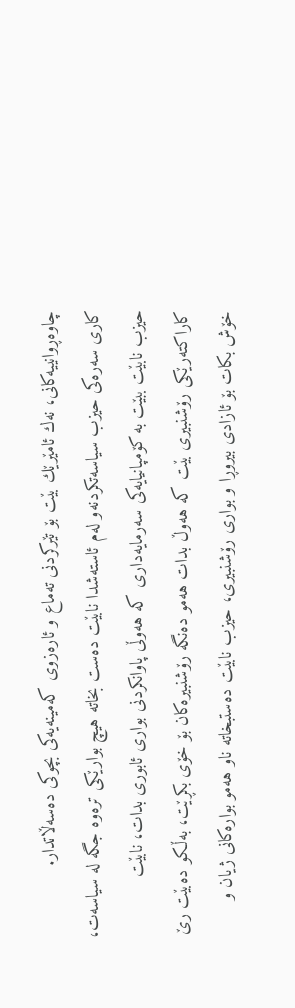چاوه‌ڕوانییه‌كانی‌، نه‌ك ئامێرێك بێت بۆ تێركردنی‌ ته‌ماع و ئاره‌زوی‌ كه‌مینه‌یه‌كی‌ بچوكی‌ ده‌سه‌ڵاتدار.
كاری‌ سه‌ره‌كی‌ حیزب سیاسه‌تكردنه‌و له‌م ئاسته‌شدا نابێت ده‌ست بخاته‌ هیچ بوارێكی‌ تره‌وه‌ جگه‌ له‌ سیاسه‌ت، حیزب نابێت ببێت به‌ كۆمپانیایه‌كی‌ سه‌رمایه‌داری‌ كه‌ هه‌وڵی‌ پاوانكردنی‌ بواری‌ ئابوری‌ بدات، نابێت كاراكته‌رێكی‌ رۆشنبیری‌ بێت كه‌ هه‌وڵ بدات هه‌مو ده‌نگه‌ رۆشنبیره‌كان بۆ خۆی‌ بكڕێت، به‌ڵكو ده‌بێت رێ خۆش بكات بۆ ئازادی‌ بیروڕا و بواری‌ رۆشنبیری‌، حیزب نابێت ده‌ستبخاته‌ ناو هه‌مو بواره‌كانی‌ ژیان و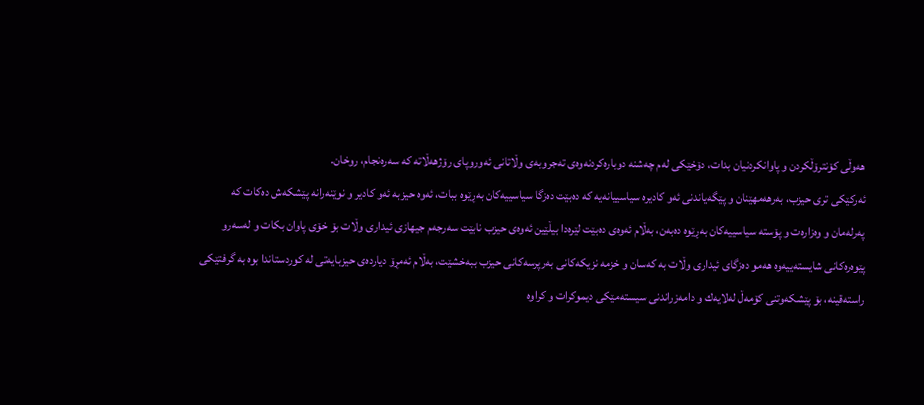هه‌وڵی‌ كۆنترۆڵكردن و پاوانكردنیان بدات، دۆخێكی‌ له‌م چه‌شنه‌ دوباره‌كردنه‌وه‌ی‌ ته‌جروبه‌ی‌ وڵاتانی‌ ئه‌وروپای‌ رۆژهه‌ڵاته‌ كه‌ سه‌ره‌نجام، روخان.
ئه‌ركێكی‌ تری‌ حیزب، به‌رهه‌مهێنان و پێگه‌یاندنی‌ ئه‌و كادیره‌ سیاسییانه‌یه‌ كه‌ ده‌بێت ده‌زگا سیاسییه‌كان به‌ڕێوه‌ ببات، ئه‌وه‌ حیزبه‌ ئه‌و كادیر و نوێنه‌رانه‌ پێشكه‌ش ده‌كات كه‌ په‌رله‌مان و وه‌زاره‌ت و پۆسته‌ سیاسییه‌كان به‌ڕێوه‌ ده‌به‌ن، به‌ڵام ئه‌وه‌ی‌ ده‌بێت لێره‌دا بیڵێین ئه‌وه‌ی حیزب نابێت سه‌رجه‌م جیهازی‌ ئیداری‌ وڵات بۆ خۆی‌ پاوان بكات و له‌سه‌رو پێوه‌ره‌كانی‌ شایسته‌ییه‌وه‌ هه‌مو ده‌زگای‌ ئیداری‌ وڵات به‌ كه‌سان و خزمه‌ نزیكه‌كانی‌ به‌رپرسه‌كانی‌ حیزب ببه‌خشێت، به‌ڵام ئه‌مڕۆ دیارده‌ی‌ حیزبایه‌تی‌ له‌ كوردستاندا بوه‌ به‌ گرفتێكی‌ راسته‌قینه‌، بۆ پێشكه‌وتنی‌ كۆمه‌ڵ له‌لایه‌ك و دامه‌زراندنی‌ سیسته‌مێكی‌ دیموكرات و كراوه‌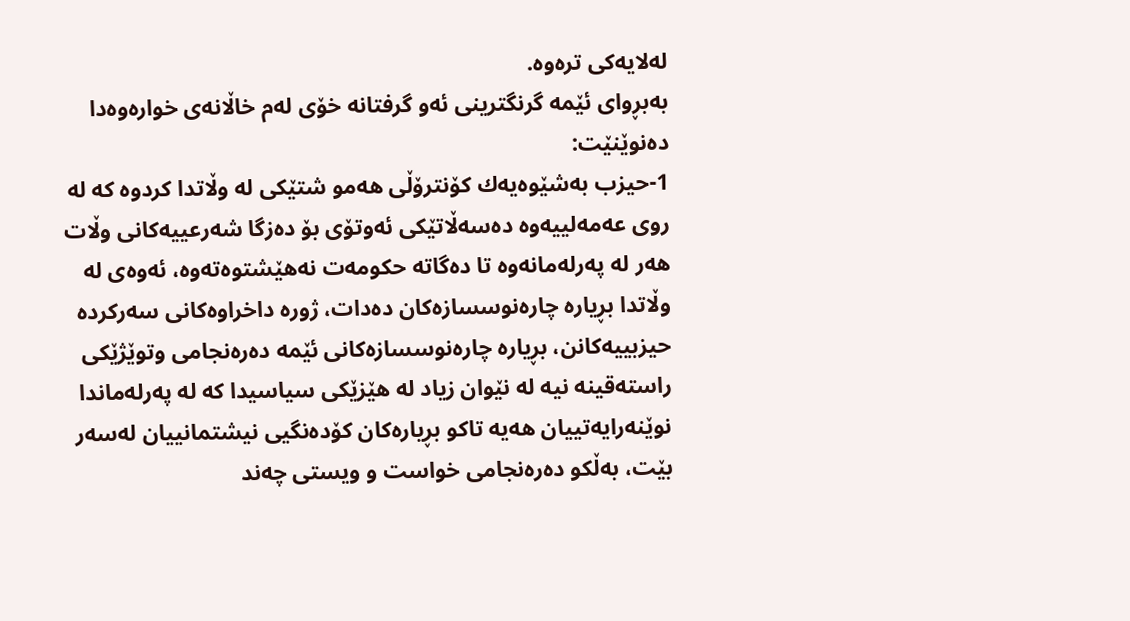له‌لایه‌كی‌ تره‌وه‌.
به‌بڕوای‌ ئێمه‌ گرنگترینی‌ ئه‌و گرفتانه‌ خۆی‌ له‌م خاڵانه‌ی‌ خواره‌وه‌دا ده‌نوێنێت:
1-حیزب به‌شێوه‌یه‌ك كۆنترۆڵی‌ هه‌مو شتێكی‌ له‌ وڵاتدا كردوه‌ كه‌ له‌ روی‌ عه‌مه‌لییه‌وه‌ ده‌سه‌ڵاتێكی‌ ئه‌وتۆی‌ بۆ ده‌زگا شه‌رعییه‌كانی‌ وڵات هه‌ر له‌ په‌رله‌مانه‌وه‌ تا ده‌گاته‌ حكومه‌ت نه‌هێشتوه‌ته‌وه‌، ئه‌وه‌ی‌ له‌ وڵاتدا بڕیاره‌ چاره‌نوسسازه‌كان ده‌دات، ژوره‌ داخراوه‌كانی‌ سه‌ركرده‌ حیزبییه‌كانن، بڕیاره‌ چاره‌نوسسازه‌كانی‌ ئێمه‌ ده‌ره‌نجامی‌ وتوێژێكی‌ راسته‌قینه‌ نیه‌ له‌ نێوان زیاد له‌ هێزێكی‌ سیاسیدا كه‌ له‌ په‌رله‌ماندا نوێنه‌رایه‌تییان هه‌یه‌ تاكو بڕیاره‌كان كۆده‌نگیی‌ نیشتمانییان له‌سه‌ر بێت، به‌ڵكو ده‌ره‌نجامی‌ خواست و ویستی‌ چه‌ند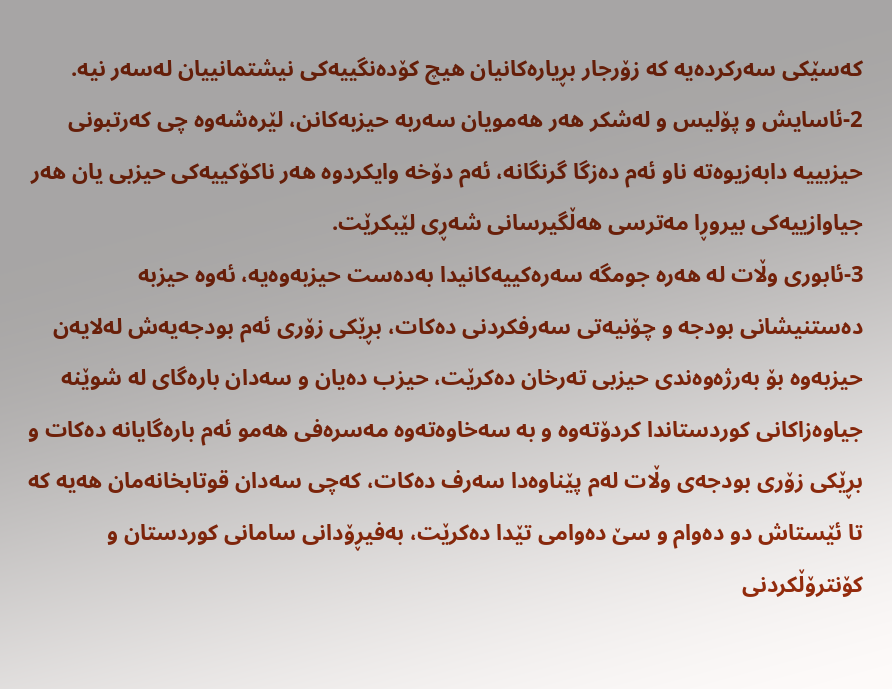كه‌سێكی‌ سه‌ركرده‌یه‌ كه‌ زۆرجار بڕیاره‌كانیان هیچ كۆده‌نگییه‌كی‌ نیشتمانییان له‌سه‌ر نیه‌.
2-ئاسایش و پۆلیس و له‌شكر هه‌ر هه‌مویان سه‌ربه‌ حیزبه‌كانن، لێره‌شه‌وه‌ چی‌ كه‌رتبونی‌ حیزبییه‌ دابه‌زیوه‌ته‌ ناو ئه‌م ده‌زگا گرنگانه‌، ئه‌م دۆخه‌ وایكردوه‌ هه‌ر ناكۆكییه‌كی‌ حیزبی‌ یان هه‌ر جیاوازییه‌كی‌ بیروڕا مه‌ترسی‌ هه‌ڵگیرسانی‌ شه‌ڕی‌ لێبكرێت.
3-ئابوری‌ وڵات له‌ هه‌ره‌ جومگه‌ سه‌ره‌كییه‌كانیدا به‌ده‌ست حیزبه‌وه‌یه‌، ئه‌وه‌ حیزبه‌ ده‌ستنیشانی‌ بودجه‌ و چۆنیه‌تی‌ سه‌رفكردنی‌ ده‌كات، بڕێكی‌ زۆری‌ ئه‌م بودجه‌یه‌ش له‌لایه‌ن حیزبه‌وه‌ بۆ به‌رژه‌وه‌ندی‌ حیزبی‌ ته‌رخان ده‌كرێت، حیزب ده‌یان و سه‌دان باره‌گای‌ له‌ شوێنه‌ جیاوه‌زاكانی‌ كوردستاندا كردۆته‌وه‌ و به‌ سه‌خاوه‌ته‌وه‌ مه‌سره‌فی‌ هه‌مو ئه‌م باره‌گایانه‌ ده‌كات و بڕێكی‌ زۆری‌ بودجه‌ی‌ وڵات له‌م پێناوه‌دا سه‌رف ده‌كات، كه‌چی‌ سه‌دان قوتابخانه‌مان هه‌یه‌ كه‌ تا ئێستاش دو ده‌وام و سێ‌ ده‌وامی‌ تێدا ده‌كرێت، به‌فیڕۆدانی‌ سامانی‌ كوردستان و كۆنترۆڵكردنی‌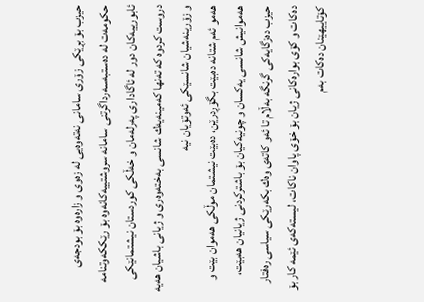حیزب بۆ بڕێكی‌ زۆری‌ سامانی‌ نه‌ته‌وه‌یی‌ له‌ زه‌وی‌ و زاره‌وه‌ بۆ بودجه‌ی‌ حكومه‌ت له‌ ده‌ستبه‌سه‌رداگرتنی‌ سامانه‌ سروشتییه‌كانه‌وه‌ بۆ رێككه‌وتنامه‌ ئابورییه‌كان دور له‌ ئاگاداری‌ په‌رله‌مان و خه‌ڵكی‌ كوردستان نیشتمانێكی‌ دروست كردوه‌ كه‌ ته‌نها كه‌مینه‌یه‌ك شانسی‌ به‌خته‌وه‌ری‌ و ژیانی‌ باشیان هه‌یه‌ و زۆرینه‌شیان شانسێكی‌ ئه‌وتۆیان نیه‌
هه‌مو ئه‌م شتانه‌ ده‌بێت بگۆڕدرێن، ده‌بێت نیشتمان موڵكی‌ هه‌موان بێت و هه‌موانیش شانسی‌ یه‌كسان و چونیه‌كیان بۆ باشتركردنی‌ ژیانیان هه‌بێت، حیزب ده‌زگایه‌كی‌ گرنگه‌ به‌ڵام تا ئه‌و كاته‌ی‌ وه‌ك بكه‌رێكی‌ سیاسی‌ ره‌فتار ده‌كات و كۆی‌ بواره‌كانی‌ ژیان بۆ خۆی‌ پاوان ناكات، لیسته‌كه‌ی‌ ئێمه‌ كار بۆ كۆتاییهێنان ده‌كات به‌م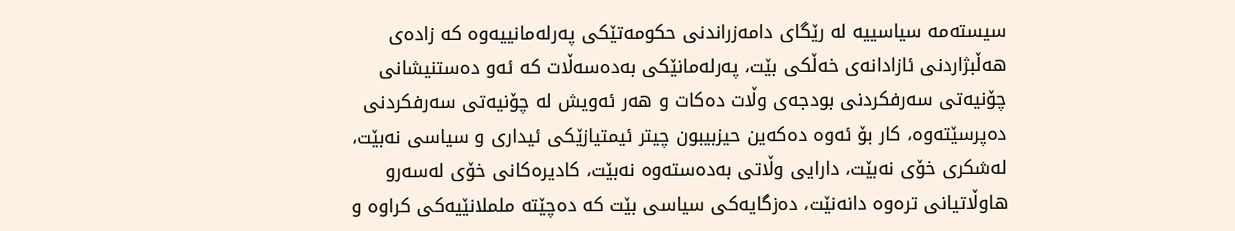سیسته‌مه‌ سیاسییه‌ له‌ رێگای‌ دامه‌زراندنی‌ حكومه‌تێكی‌ په‌رله‌مانییه‌وه‌ كه‌ زاده‌ی‌ هه‌ڵبژاردنی‌ ئازادانه‌ی‌ خه‌ڵكی‌ بێت، په‌رله‌مانێكی‌ به‌ده‌سه‌ڵات كه‌ ئه‌و ده‌ستنیشانی‌ چۆنیه‌تی‌ سه‌رفكردنی‌ بودجه‌ی‌ وڵات ده‌كات و هه‌ر ئه‌ویش له‌ چۆنیه‌تی‌ سه‌رفكردنی‌ ده‌پرسێته‌وه‌، كار بۆ ئه‌وه‌ ده‌كه‌ین حیزبیبون چیتر ئیمتیازێكی‌ ئیداری‌ و سیاسی‌ نه‌بێت، له‌شكری‌ خۆی‌ نه‌بێت، دارایی‌ وڵاتی‌ به‌ده‌سته‌وه‌ نه‌بێت، كادیره‌كانی‌ خۆی‌ له‌سه‌رو هاوڵاتیانی‌ تره‌وه‌ دانه‌نێت، ده‌زگایه‌كی‌ سیاسی‌ بێت كه‌ ده‌چێته‌ ململانێیه‌كی‌ كراوه‌ و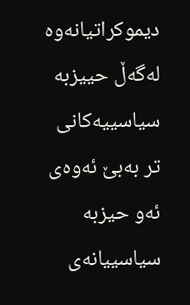دیموكراتیانه‌وه‌ له‌گه‌ڵ حییزبه‌ سیاسییه‌كانی‌ تر به‌بێ‌ ئه‌وه‌ی‌ ئه‌و حیزبه‌ سیاسییانه‌ی‌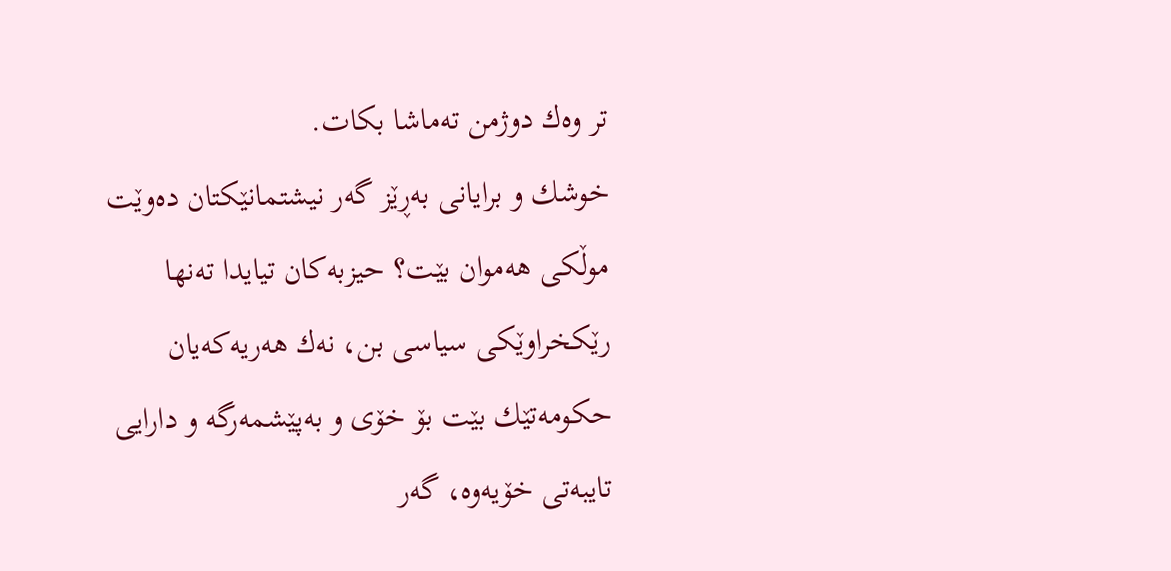تر وه‌ك دوژمن ته‌ماشا بكات.
خوشك و برایانی‌ به‌ڕێز گه‌ر نیشتمانێكتان ده‌وێت موڵكی‌ هه‌موان بێت؟ حیزبه‌كان تیایدا ته‌نها رێكخراوێكی‌ سیاسی‌ بن، نه‌ك هه‌ریه‌كه‌یان حكومه‌تێك بێت بۆ خۆی‌ و به‌پێشمه‌رگه‌ و دارایی‌ تایبه‌تی‌ خۆیه‌وه‌، گه‌ر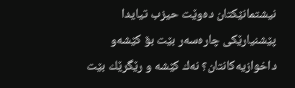نیشتمانێكتان ده‌وێت حیزب تیایدا پێشنیارێكی‌ چاره‌سه‌ر بێت بۆ كێشه‌و داخوازیه‌كانتان؟ نه‌ك كێشه‌ و رێگرێك بێت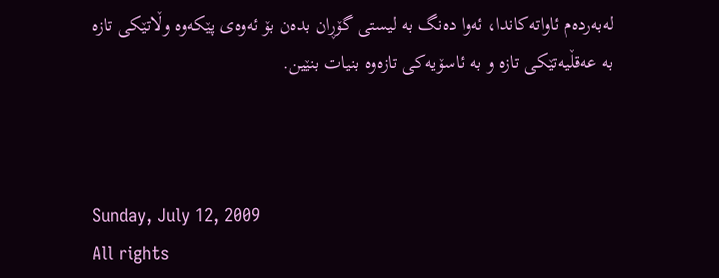له‌به‌رده‌م ئاواته‌كاندا، ئه‌وا ده‌نگ به‌ لیستی‌ گۆڕان بده‌ن بۆ ئه‌وه‌ی‌ پێكه‌وه‌ وڵاتێكی‌ تازه‌ به‌ عه‌قڵیه‌تێكی‌ تازه‌ و به‌ ئاسۆیه‌كی‌ تازه‌وه‌ بنیات بنێین.



Sunday, July 12, 2009
All rights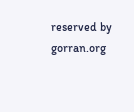reserved by gorran.org